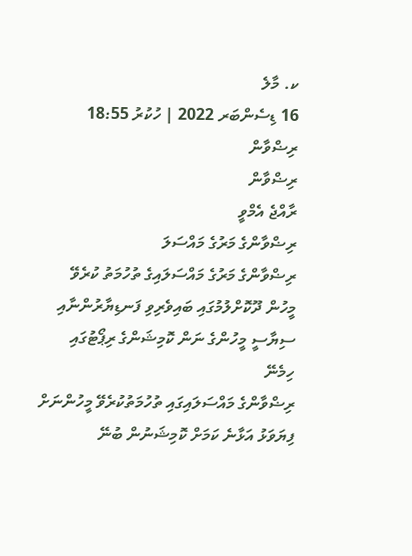ކ. މާލެ
16 ޑިސެންބަރ 2022 | ހުކުރު 18:55
ރިޟްވާން
ރިޟްވާން
ރާއްޖެ އެމްވީ
ރިޟްވާންގެ މަރުގެ މައްސަލަ
ރިޟްވާންގެ މަރުގެ މައްސަލައިގެ ތުހުމަތު ކުރެވޭ މީހުން ދޫކޮށްލުމުގައި ބައިވެރިވި ފަނޑިޔާރުންނާއި ސިޔާސީ މީހުންގެ ނަން ކޮމިޝަންގެ ރިޕޯޓުގައި ހިމެނޭ
ރިޟްވާންގެ މައްސަލައިގައި ތުހުމަތުކުރެވޭ މީހުންނަށް ފިޔަވަޅު އަޅާނެ ކަމަށް ކޮމިޝަނުން ބުނޭ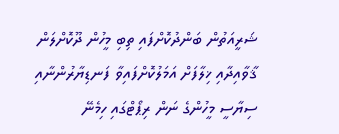ޝަރީއަތުން ބަންދުކޮށްފައި ތިބި މީހުން ދޫކޮށްލަން ޤާވާއިދާއި ޚިލާފަށް އަމަލުކޮށްފައިވާ ފަނޑިޔާރުންނާއި ސިޔާސީ މީހުންގެ ނަން ރިޕޯޓްގައި ހިމެނޭ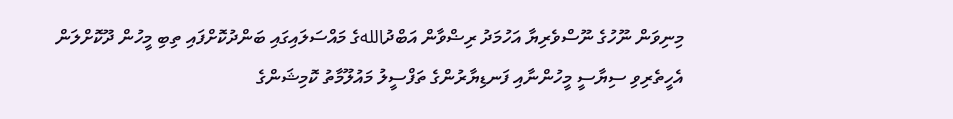މިނިވަން ނޫހުގެ ނޫސްވެރިޔާ އަހުމަދު ރިޟްވާން އަބްދުاللهގެ މައްސަލައިގައި ބަންދުކޮށްފައި ތިބި މީހުން ދޫކޮށްލަން އެހީތެރިވި ސިޔާސީ މީހުންނާއި ފަނޑިޔާރުންގެ ތަފްސީލު މައުލޫމާތު ކޮމިޝަންގެ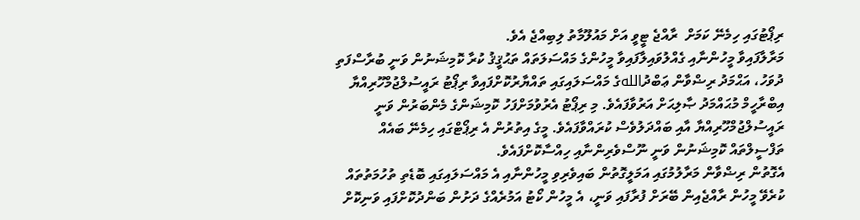ރިޕޯޓުގައި ހިމެނޭ ކަމަށް  ރާއްޖެ ޓީވީ އަށް މައުލޫމާތު ލިބިއްޖެ އެވެ.
މަރާލާފައިވާ މީހުންނާއި ގެއްލުވައިލާފައިވާ މީހުންގެ މައްސަލަތައް ތަޙުޤީޤު ކުރާ ކޮމިޝަނުން ވަނީ ބުރާސްފަތި ދުވަހު، އަޙްމަދު ރިޟްވާން ޢަބްދުاللهގެ މައްސަލައިގައި ތައްޔާރުކޮށްފައިވާ ރިޕޯޓު ރައީސުލްޖުމްހޫރިއްޔާ އިބްރާހީމް މުޙައްމަދު ޞާލިޙަށް އަރުވާފައެވެ. މި ރިޕޯޓު އެރުވުމަށްފަހު ކޮމިޝަންގެ މެންބަރުން ވަނީ ރައީސުލްޖުމްހޫރިއްޔާ އާއި ބައްދަލުވެސް ކުރައްވާފައެވެ. މީގެ އިތުރުން އެ ރިޕޯޓްގައި ހިމެނޭ ބައެއް ތަފްސީލްތައް ކޮމިޝަނުން ވަނީ ނޫސްވެރިންނާއި ހިއްސާކޮށްފައެވެ.
އެގޮތުން ރިޟްވާން މަރާލުމުގައި އަމަލީގޮތުން ބައިވެރިވި މީހުންނާއި އެ މައްސަލައިގައި ބޮޑެތި ތުހުމަތުތައް ކުރެވޭ މީހުން ރާއްޖެއިން ބޭރަށް ފުރާފައި ވަނީ، އެ މީހުން ކޯޓު އަމުރެއްގެ ދަށުން ބަންދުކޮށްފައި ވަނިކޮށް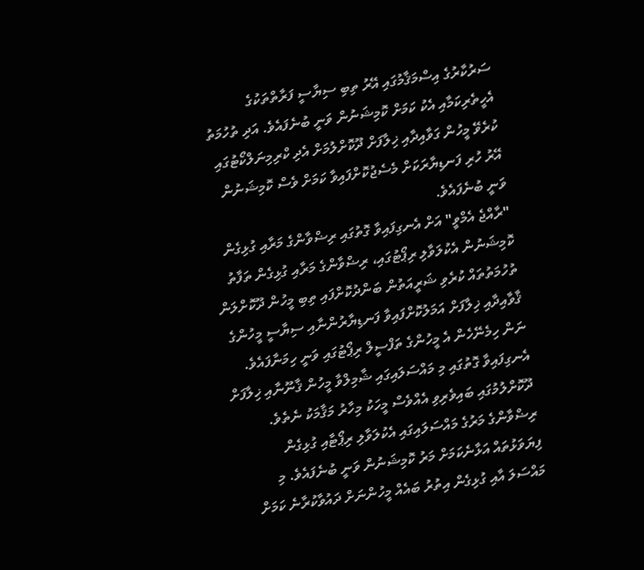ސަރުކާރުގެ އިސްމަޤާމުގައި އޭރު ތިބި ސިޔާސީ ފަރާތްތަކުގެ އެހީތެރިކަމާއި އެކު ކަމަށް ކޮމިޝަނުން ވަނީ ބުނެފައެވެ. އަދި ތުހުމަތު ކުރެވޭ މީހުން ގަވާއިދާއި ޚިލާފަށް ދޫކޮށްލުމަށް އެދި ކްރިމިނަލްކޯޓުގައި އޭރު ހުރި ފަނޑިޔާރަކަށް މެސެޖުކޮށްފައިވާ ކަމަށް ވެސް ކޮމިޝަނުން ވަނީ ބުނެފައެވެ.
"ރާއްޖެ އެމްވީ" އަށް އެނގިފައިވާ ގޮތުގައި ރިޟްވާންގެ މަރާއި ގުޅިގެން ކޮމިޝަނުން އެކުލަވާލި ރިޕޯޓުގައި، ރިޟްވާންގެ މަރާއި ގުޅިގެން ތަފާތު ތުހުމަތުތައް ކުރެވި ޝަރީއަތުން ބަންދުކޮށްފައި ތިބި މީހުން ދޫކޮށްލަން ޤާވާއިދާއި ޚިލާފަށް އަމަލުކޮށްފައިވާ ފަނޑިޔާރުންނާއި ސިޔާސީ މީހުންގެ ނަން ހިމެނޭހެން އެ މީހުންގެ ތަފްސީލް ރިޕޯޓުގައި ވަނީ ހިމަނާފައެވެ.
އެނގިފައިވާ ގޮތުގައި މި މައްސަލައިގައި ޝާމިލްވާ މީހުން ޤާނޫނާއި ޚިލާފަށް ދޫކޮށްލުމުގައި ބައިވެރިވި އެއްވެސް މީހަކު މިހާރު މަޤާމަކު ނެތެވެ.
ރިޟްވާންގެ މަރުގެ މައްސަލައިގައި އެކުލަވާލި ރިޕޯޓާއި ގުޅިގެން ފިޔަވަޅުތައް އަޅާނެކަމަށް މަރު ކޮމިޝަނުން ވަނީ ބުނެފައެވެ. މި މައްސަލަ އާއި ގުޅިގެން އިތުރު ބައެއް މީހުންނަށް ދައުވާކުރާނެ ކަމަށް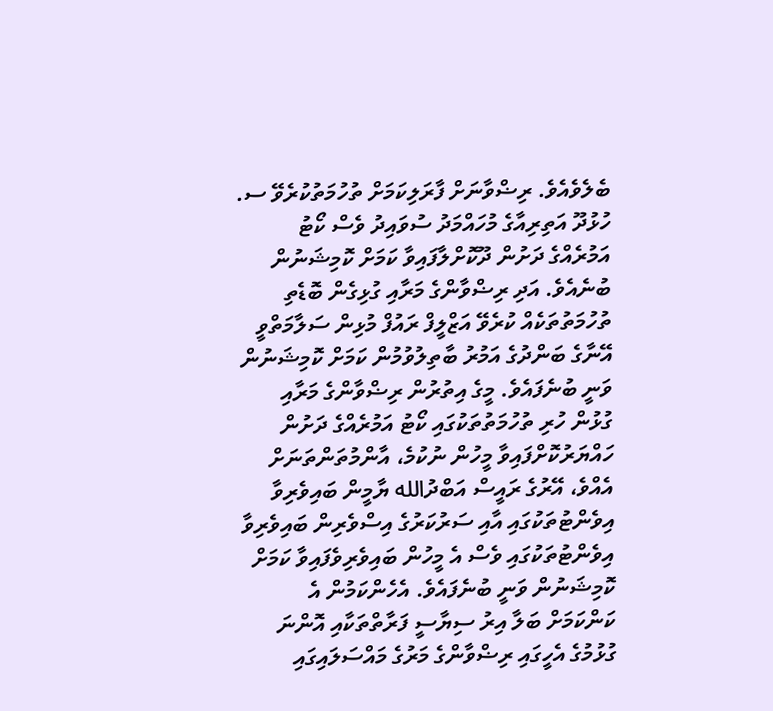ބެލެވެއެވެ. ރިޟްވާނަށް ފާރަލިކަމަށް ތުހުމަތުކުރެވޭ ސ. ހުޅުދޫ އަތިރިއާގެ މުހައްމަދު ސުވައިދު ވެސް ކޯޓު އަމުރެއްގެ ދަށުން ދޫކޮށްލާފައިވާ ކަމަށް ކޮމިޝަނުން ބުނެއެވެ. އަދި ރިޟްވާންގެ މަރާއި ގުޅިގެން ބޮޑެތި ތުހުމަތުތަކެއް ކުރެވޭ އަޒްލީފް ރައުފް މުޅިން ސަލާމަތްވީ އޭނާގެ ބަންދުގެ އަމުރު ބާތިލުވުމުން ކަމަށް ކޮމިޝަނުން ވަނީ ބުނެފައެވެ. މީގެ އިތުރުން ރިޟްވާންގެ މަރާއި ގުޅުން ހުރި ތުހުމަތުތަކުގައި ކޯޓު އަމުރެއްގެ ދަށުން ހައްޔަރުކޮށްފައިވާ މީހުން ނުކުމެ، އާންމުތަންތަނަށް އެއްވެ، އޭރުގެ ރައީސް އަބްދުالله ޔާމީން ބައިވެރިވާ އިވެންޓުތަކުގައި އާއި ސަރުކަރުގެ އިސްވެރިން ބައިވެރިވާ އިވެންޓުތަކުގައި ވެސް އެ މީހުން ބައިވެރިވެފައިވާ ކަމަށް ކޮމިޝަނުން ވަނީ ބުނެފައެވެ. އެހެންކަމުން އެ ކަންކަމަށް ބަލާ އިރު ސިޔާސީ ފަރާތްތަކާއި އޮންނަ ގުޅުމުގެ އެހީގައި ރިޟްވާންގެ މަރުގެ މައްސަލައިގައި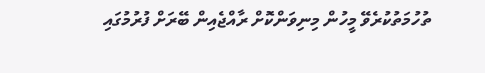ތުހުމަތުކުރެވޭ މީހުން މިނިވަންކޮށް ރާއްޖެއިން ބޭރަށް ފުރުމުގައި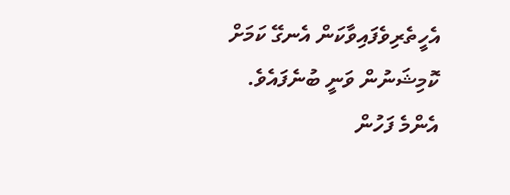އެހީތެރިވެފައިވާކަން އެނގޭ ކަމަށް ކޮމިޝަނުން ވަނީ ބުނެފައެވެ.
އެންމެ ފަހުން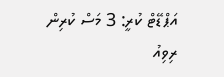އަޕްޑޭޓް ކުރީ: 3 މަސް ކުރިން
ރިވިއު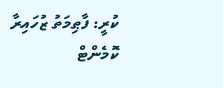ކުރީ: ފާޠިމަތު ޒުހައިރާ
ކޮމެންޓް